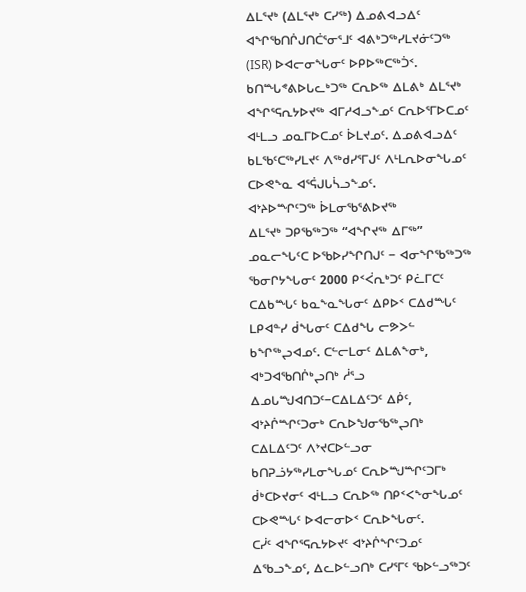ᐃᒪᕐᔪᒃ (ᐃᒪᕐᔪᒃ ᑕᓯᖅ) ᐃᓄᕕᐊᓗᐃᑦ ᐊᖏᖃᑎᒌᒍᑎᑖᕐᓂᕐᒧᑦ ᐊᕕᒃᑐᖅᓯᒪᔪᓃᑦᑐᖅ (ISR) ᐅᐊᓕᓂᖓᓂᑦ ᐅᑭᐅᖅᑕᖅᑑᑉ. ᑲᑎᙵᕝᕕᐅᒐᓚᒃᑐᖅ ᑕᕆᐅᖅ ᐃᒪᕕᒃ ᐃᒪᕐᔪᒃ ᐊᖏᕐᕋᕆᔭᐅᔪᖅ ᐊᒥᓱᐊᓗᖕᓄᑦ ᑕᕆᐅᕐᒥᐅᑕᓄᑦ ᐊᒻᒪᓗ ᓄᓇᒥᐅᑕᓄᑦ ᐆᒪᔪᓄᑦ. ᐃᓄᕕᐊᓗᐃᑦ ᑲᒪᖃᑦᑕᖅᓯᒪᔪᑦ ᐱᖅᑯᓯᕐᒥᒍᑦ ᐱᒻᒪᕆᐅᓂᖓᓄᑦ ᑕᐅᕙᖕᓇ ᐊᕐᕌᒍᒐᓵᓗᖕᓄᑦ.
ᐊᔾᔨᐅᙱᑦᑐᖅ ᐆᒪᓂᖃᕐᕕᐅᔪᖅ
ᐃᒪᕐᔪᒃ ᑐᑭᖃᖅᑐᖅ “ᐊᖏᔪᖅ ᐃᒥᖅ” ᓄᓇᓕᖓᑦᑕ ᐅᖃᐅᓯᖏᑎᒍᑦ − ᐊᓂᖏᖃᖅᑐᖅ ᖃᓂᒋᔭᖓᓂᑦ 2000 ᑭᑉᐹᕆᒃᑐᑦ ᑭᓛᒥᑕᑦ ᑕᐃᑲᙵᑦ ᑲᓇᖕᓇᖓᓂᑦ ᐃᑭᐅᑉ ᑕᐃᑯᙵᑦ ᒪᑭᐊᓐᓯ ᑰᖓᓂᑦ ᑕᐃᑯᖓ ᓕᕗᐳᓪ ᑲᖏᖅᖢᐊᓄᑦ. ᑕᓪᓕᒪᓂᑦ ᐃᒪᕕᖕᓂᒃ, ᐊᒃᑐᐊᖃᑎᒌᒃᖢᑎᒃ ᓲᕐᓗ ᐃᓄᒐᙳᐊᑎᑐᑦ−ᑕᐃᒪᐃᑦᑐᑦ ᐃᑮᑦ, ᐊᔾᔨᒌᙱᑦᑐᓂᒃ ᑕᕆᐅᖑᓂᖃᖅᖢᑎᒃ ᑕᐃᒪᐃᑦᑐᑦ ᐱᔾᔪᑕᐅᓪᓗᓂ ᑲᑎᕈᓘᔭᖅᓯᒪᓂᖓᓄᑦ ᑕᕆᐅᙳᙱᑦᑐᒥᒃ ᑰᒃᑕᐅᔪᓂᑦ ᐊᒻᒪᓗ ᑕᕆᐅᖅ ᑎᑭᑉᐸᖕᓂᖓᓄᑦ ᑕᐅᕙᙵᑦ ᐅᐊᓕᓂᐅᑉ ᑕᕆᐅᖓᓂᑦ.
ᑕᓰᑦ ᐊᖏᕐᕋᕆᔭᐅᔪᑦ ᐊᔾᔨᒌᖏᑦᑐᓄᑦ ᐃᖃᓗᖕᓄᑦ, ᐃᓚᐅᓪᓗᑎᒃ ᑕᓯᕐᒥᑦ ᖃᐅᓪᓗᖅᑐᑦ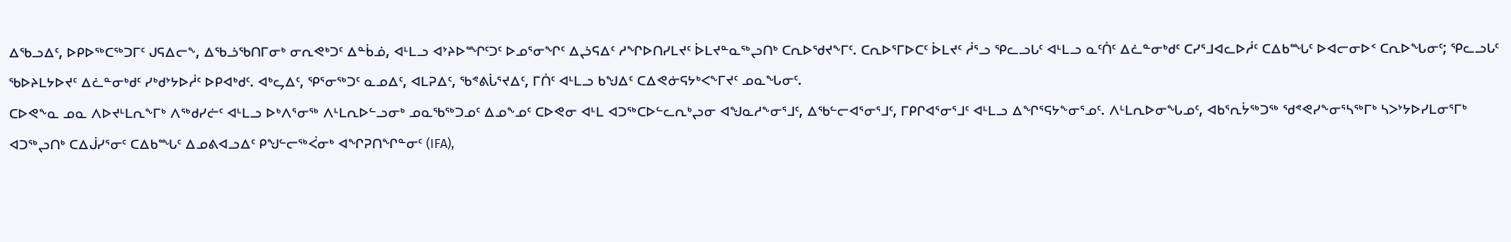ᐃᖃᓗᐃᑦ, ᐅᑭᐅᖅᑕᖅᑐᒥᑦ ᒍᕋᐃᓕᖕ, ᐃᖃᓘᖃᑎᒥᓂᒃ ᓂᕆᕙᒃᑐᑦ ᐃᓐᑳᓅ, ᐊᒻᒪᓗ ᐊᔾᔨᐅᙱᑦᑐᑦ ᐅᓄᕐᓂᖏᑦ ᐃᖣᕋᐃᑦ ᓱᖏᐅᑎᓯᒪᔪᑦ ᐆᒪᔪᓐᓇᖅᖢᑎᒃ ᑕᕆᐅᖁᔪᖕᒥᑦ. ᑕᕆᐅᕐᒥᐅᑕᑦ ᐆᒪᔪᑦ ᓲᕐᓗ ᕿᓚᓗᒐᑦ ᐊᒻᒪᓗ ᓇᑦᑏᑦ ᐃᓛᓐᓂᒃᑯᑦ ᑕᓯᕐᒧᐊᓚᐅᓲᑦ ᑕᐃᑲᙵᑦ ᐅᐊᓕᓂᐅᑉ ᑕᕆᐅᖓᓂᑦ; ᕿᓚᓗᒐᑦ ᖃᐅᔨᒪᔭᐅᔪᑦ ᐃᓛᓐᓂᒃᑯᑦ ᓯᒃᑯᔾᔭᐅᓲᑦ ᐅᑭᐊᒃᑯᑦ. ᐊᒃᖤᐃᑦ, ᕿᕐᓂᖅᑐᑦ ᓇᓄᐃᑦ, ᐊᒪᕈᐃᑦ, ᖃᕝᕕᒑᕐᔪᐃᑦ, ᒥᑏᑦ ᐊᒻᒪᓗ ᑲᖑᐃᑦ ᑕᐃᕙᓃᕋᔭᒃᐸᖕᒥᔪᑦ ᓄᓇᖓᓂᑦ.
ᑕᐅᕙᖕᓇ ᓄᓇ ᐱᐅᔪᒻᒪᕆᖕᒥᒃ ᐱᖅᑯᓯᓖᑦ ᐊᒻᒪᓗ ᐅᒃᐱᕐᓂᖅ ᐱᒻᒪᕆᐅᓪᓗᓂᒃ ᓄᓇᖃᖅᑐᓄᑦ ᐃᓄᖕᓄᑦ ᑕᐅᕙᓂ ᐊᒻᒪ ᐊᑐᖅᑕᐅᓪᓚᕆᒃᖢᓂ ᐊᖑᓇᓱᖕᓂᕐᒧᑦ, ᐃᖃᓪᓕᐊᕐᓂᕐᒧᑦ, ᒥᑭᒋᐊᕐᓂᕐᒧᑦ ᐊᒻᒪᓗ ᐃᖏᕐᕋᔭᖕᓂᕐᓄᑦ. ᐱᒻᒪᕆᐅᓂᖓᓄᑦ, ᐊᑲᕐᕆᔮᖅᑐᖅ ᖁᕝᕙᓯᖕᓂᕐᓴᖅᒥᒃ ᓴᐳᔾᔭᐅᓯᒪᓂᕐᒥᒃ ᐊᑐᖅᖢᑎᒃ ᑕᐃᒎᓯᕐᓂᑦ ᑕᐃᑲᙵᑦ ᐃᓄᕕᐊᓗᐃᑦ ᑭᖑᓪᓕᖅᐹᓂᒃ ᐊᖏᕈᑎᖏᓐᓂᑦ (IFA),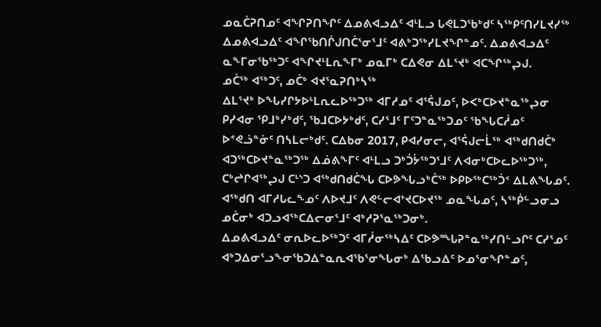ᓄᓇᑖᕈᑎᓄᑦ ᐊᖏᕈᑎᖏᑦ ᐃᓄᕕᐊᓗᐃᑦ ᐊᒻᒪᓗ ᒐᕙᒪᑐᖃᒃᑯᑦ ᓴᖅᑭᑦᑎᓯᒪᔪᓯᖅ ᐃᓄᕕᐊᓗᐃᑦ ᐊᖏᖃᑎᒌᒍᑎᑖᕐᓂᕐᒧᑦ ᐊᕕᒃᑐᖅᓯᒪᔪᖏᓐᓄᑦ. ᐃᓄᕕᐊᓗᐃᑦ ᓇᖕᒥᓂᖃᖅᑐᑦ ᐊᖏᔪᒻᒪᕆᖕᒥᒃ ᓄᓇᒥᒃ ᑕᐃᕙᓂ ᐃᒪᕐᔪᒃ ᐊᑕᖏᖅᖢᒍ.
ᓄᑖᖅ ᐊᖅᑐᑦ, ᓄᑖᒃ ᐊᔪᕐᓇᕈᑎᒃᓴᖅ
ᐃᒪᕐᔪᒃ ᐅᖓᓯᒋᔭᐅᒻᒪᕆᓚᐅᖅᑐᖅ ᐊᒥᓱᓄᑦ ᐊᕐᕌᒍᓄᑦ, ᐅᐸᒃᑕᐅᔪᓐᓇᖅᖢᓂ ᑭᓯᐊᓂ ᕿᒧᒃᓯᒃᑯᑦ, ᖃᒧᑕᐅᔭᒃᑯᑦ, ᑕᓯᕐᒧᑦ ᒥᑦᑐᓐᓇᖅᑐᓄᑦ ᖃᖓᑕᓲᓄᑦ ᐅᕝᕙᓘᓐᓃᑦ ᑎᓴᒪᓕᒃᑯᑦ. ᑕᐃᑲᓂ 2017, ᑭᐊᓯᓂᓕ, ᐊᕐᕌᒍᓕᒫᖅ ᐊᖅᑯᑎᑯᑖᒃ ᐊᑐᖅᑕᐅᔪᓐᓇᖅᑐᖅ ᐃᓅᕕᖕᒥᑦ ᐊᒻᒪᓗ ᑐᒃᑑᔮᖅᑐᕐᒧᑦ ᐱᐊᓂᒃᑕᐅᓚᐅᖅᑐᖅ, ᑕᒃᖠᒋᐊᖅᖢᒍ ᑕᒻᔅᑐ ᐊᖅᑯᑎᑯᑖᖓ ᑕᐅᕗᖓᓗᒃᑖᖅ ᐅᑭᐅᖅᑕᖅᑑᑉ ᐃᒪᕕᖓᓄᑦ. ᐊᖅᑯᑎ ᐊᒥᓱᒐᓚᖕᓄᑦ ᐱᐅᔪᒧᑦ ᐱᕙᓪᓕᐊᔾᔪᑕᐅᔪᖅ ᓄᓇᖓᓄᑦ, ᓴᖅᑮᓪᓗᓂᓗ ᓄᑖᓂᒃ ᐊᑐᓗᐊᖅᑕᐃᓕᓂᕐᒧᑦ ᐊᒃᓱᕈᕐᓇᖅᑐᓂᒃ.
ᐃᓄᕕᐊᓗᐃᑦ ᓂᕆᐅᓚᐅᖅᑐᑦ ᐊᒥᓲᓂᖅᓴᐃᑦ ᑕᐅᕗᙵᕈᓐᓇᖅᓯᑎᓪᓗᒋᑦ ᑕᓯᕐᓄᑦ ᐊᒃᑐᐃᓂᕐᓗᖕᓂᖃᑐᐃᓐᓇᕆᐊᖃᕐᓂᖓᓂᒃ ᐃᖃᓗᐃᑦ ᐅᓄᕐᓂᖏᓐᓄᑦ,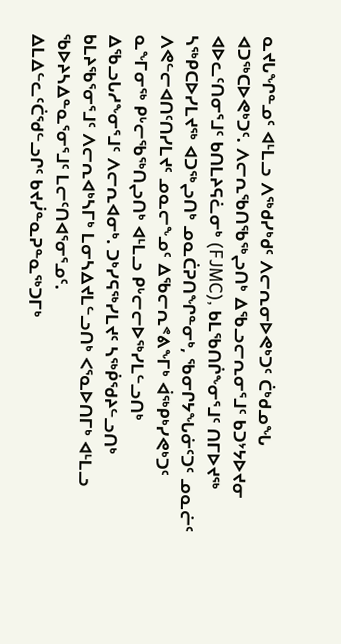ᓇᔪᒐᖏᓐᓄᑦ ᐊᒻᒪᓗ ᐱᖅᑯᓯᒃᑯᑦ ᐱᓕᕆᓂᐅᕙᒃᑐᑦ ᑖᒃᑯᓄᖓ ᐊᑐᖅᑕᐅᕙᒃᑐᑦ. ᐱᓕᕆᖃᑎᖃᖅᖢᑎᒃ ᐃᖃᓗᓕᕆᓂᕐᒧᑦ ᑲᑐᔾᔭᐅᔪᓂ ᐊᐅᓚᑦᑎᓂᕐᒧᑦ ᑲᑎᒪᔨᕋᓛᓂᒃ (FJMC), ᑲᒪᖃᑎᒌᖕᓂᕐᒧᑦ ᑎᒥᐅᔪᖅ ᓴᖅᑭᑕᐅᓯᒪᔪᖅ ᐊᑐᖅᖢᑎᒃ ᓄᓇᑖᕈᑎᖏᓐᓂᒃ, ᖃᓂᒋᔭᖓᓃᑦᑐᑦ ᓄᓇᓖᑦ ᐱᕙᓪᓕᐊᑎᑦᑎᓯᒪᔪᑦ ᓄᓇᓕᖕᓄᑦ ᐃᖃᓕᕆᕝᕕᖕᒥᒃ ᐋᖅᑭᒃᓯᕙᒃᑐᑦ ᓇᖕᒥᓂᖅ ᑭᒡᓕᖃᖅᑎᖢᑎᒃ ᐊᒻᒪᓗ ᑭᒡᓕᓕᐅᖅᓯᒪᓪᓗᑎᒃ ᐃᖃᓗᒐᓱᖕᓂᕐᒧᑦ ᐱᓕᕆᐊᓂᒃ. ᑐᒃᓯᕋᖅᓯᒪᔪᑦ ᓴᖅᑮᖁᔨᓪᓗᑎᒃ ᑲᒪᔨᖃᕐᓂᕐᒧᑦ ᐱᓕᕆᐊᒃᓴᒥᒃ ᒪᓂᓴᐃᔪᒪᓪᓗᑎᒃ ᐸᕐᓇᐅᑎᒥᒃ ᐊᒻᒪᓗ ᖃᐅᔨᓴᐃᓐᓇᕐᓂᕐᒧᑦ ᒪᓕᑦᑎᐊᕐᓂᕐᓄᑦ.
ᐃᒪᐃᓪᓚᑦᑖᖁᓪᓗᒋᑦ ᑲᔪᓰᓐᓇᕈᓐᓇᖅᑐᒥᒃ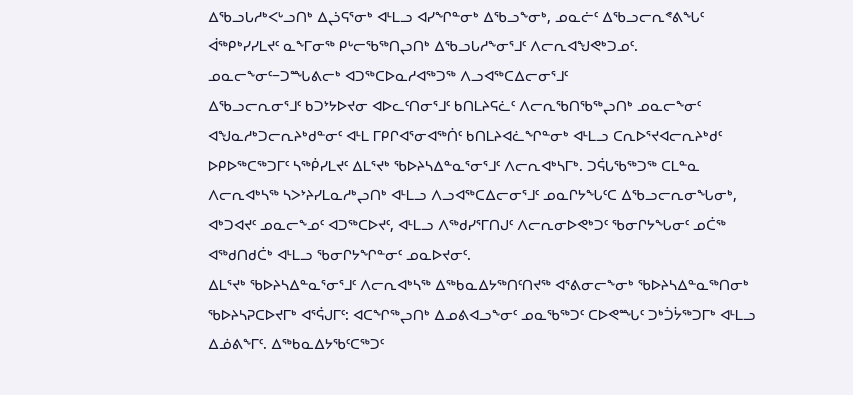ᐃᖃᓗᒐᓱᒃᐸᒡᓗᑎᒃ ᐃᖣᕋᕐᓂᒃ ᐊᒻᒪᓗ ᐊᓯᖏᓐᓂᒃ ᐃᖃᓗᖕᓂᒃ, ᓄᓇᓖᑦ ᐃᖃᓗᓕᕆᕝᕕᖓᑦ ᐋᖅᑭᒃᓯᓯᒪᔪᑦ ᓇᖕᒥᓂᖅ ᑭᒡᓕᖃᖅᑎᖢᑎᒃ ᐃᖃᓗᒐᓱᖕᓂᕐᒧᑦ ᐱᓕᕆᐊᖑᕙᒃᑐᓄᑦ.
ᓄᓇᓕᖕᓂᑦ−ᑐᙵᕕᓕᒃ ᐊᑐᖅᑕᐅᓇᓱᐊᖅᑐᖅ ᐱᓗᐊᖅᑕᐃᓕᓂᕐᒧᑦ
ᐃᖃᓗᓕᕆᓂᕐᒧᑦ ᑲᑐᔾᔭᐅᔪᓂ ᐊᐅᓚᑦᑎᓂᕐᒧᑦ ᑲᑎᒪᔨᕋᓛᑦ ᐱᓕᕆᖃᑎᖃᖅᖢᑎᒃ ᓄᓇᓕᖕᓂᑦ ᐊᖑᓇᓱᒃᑐᓕᕆᔨᒃᑯᓐᓂᑦ ᐊᒻᒪ ᒥᑭᒋᐊᕐᓂᐊᖅᑏᑦ ᑲᑎᒪᔨᐊᓛᖏᓐᓂᒃ ᐊᒻᒪᓗ ᑕᕆᐅᕐᔪᐊᓕᕆᔨᒃᑯᑦ ᐅᑭᐅᖅᑕᖅᑐᒥᑦ ᓴᖅᑮᓯᒪᔪᑦ ᐃᒪᕐᔪᒃ ᖃᐅᔨᓴᐃᓐᓇᕐᓂᕐᒧᑦ ᐱᓕᕆᐊᒃᓴᒥᒃ. ᑐᕌᒐᖃᖅᑐᖅ ᑕᒪᓐᓇ ᐱᓕᕆᐊᒃᓴᖅ ᓴᐳᔾᔨᓯᒪᓇᓱᒃᖢᑎᒃ ᐊᒻᒪᓗ ᐱᓗᐊᖅᑕᐃᓕᓂᕐᒧᑦ ᓄᓇᒋᔭᖓᑦᑕ ᐃᖃᓗᓕᕆᓂᖓᓂᒃ, ᐊᒃᑐᐊᔪᑦ ᓄᓇᓕᖕᓄᑦ ᐊᑐᖅᑕᐅᔪᑦ, ᐊᒻᒪᓗ ᐱᖅᑯᓯᕐᒥᑎᒍᑦ ᐱᓕᕆᓂᐅᕙᒃᑐᑦ ᖃᓂᒋᔭᖓᓂᑦ ᓄᑖᖅ ᐊᖅᑯᑎᑯᑖᒃ ᐊᒻᒪᓗ ᖃᓂᒋᔭᖏᓐᓂᑦ ᓄᓇᐅᔪᓂᑦ.
ᐃᒪᕐᔪᒃ ᖃᐅᔨᓴᐃᓐᓇᕐᓂᕐᒧᑦ ᐱᓕᕆᐊᒃᓴᖅ ᐃᖅᑲᓇᐃᔭᖅᑎᑦᑎᔪᖅ ᐊᕐᕕᓂᓕᖕᓂᒃ ᖃᐅᔨᓴᐃᓐᓇᖅᑎᓂᒃ ᖃᐅᔨᓴᕈᑕᐅᔪᒥᒃ ᐊᕐᕌᒍᒥᑦ: ᐊᑕᖏᖅᖢᑎᒃ ᐃᓄᕕᐊᓗᖕᓂᑦ ᓄᓇᖃᖅᑐᑦ ᑕᐅᕙᙵᑦ ᑐᒃᑑᔮᖅᑐᒥᒃ ᐊᒻᒪᓗ ᐃᓅᕕᖕᒥᑦ. ᐃᖅᑲᓇᐃᔭᖃᑦᑕᖅᑐᑦ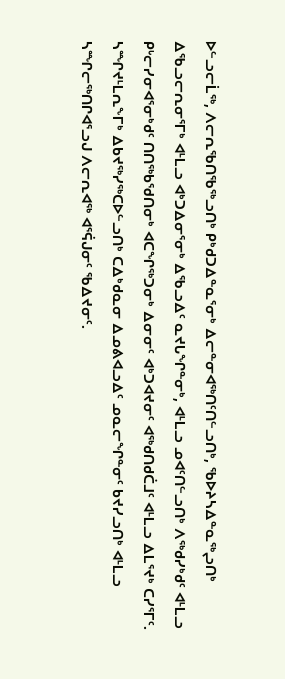ᐅᓪᓗᓕᒫᖅ, ᐱᓕᕆᖃᑎᖃᖅᓗᑎᒃ ᑭᒃᑯᑐᐃᓐᓇᕐᓂᒃ ᐃᓕᓐᓂᐊᖅᑎᑦᑎᓪᓗᑎᒃ, ᖃᐅᔨᓴᐃᓐᓇᖅᖢᑎᒃ ᐃᖃᓗᓕᕆᓂᕐᒥᒃ ᐊᒻᒪᓗ ᐊᒃᑐᐃᓂᕐᓂᒃ ᐃᖃᓗᐃᑦ ᓇᔪᒐᖏᓐᓂᒃ, ᐊᒻᒪᓗ ᓄᐊᑦᑎᓪᓗᑎᒃ ᐱᖅᑯᓯᒃᑯᑦ ᐊᒻᒪᓗ ᑭᒡᓕᓯᓂᐊᕐᓂᒃᑯᑦ ᑎᑎᖅᑲᖁᑎᓂᒃ ᐊᑕᖏᖅᑐᓂᒃ ᐃᓂᓂᑦ ᐊᒃᑐᐊᔪᓂᑦ ᐊᖅᑯᑎᑯᑖᒧᑦ ᐊᒻᒪᓗ ᐃᒪᕐᔪᒃ ᑕᓯᕐᒥᑦ.
ᓴᙱᔪᒻᒪᕆᖕᒥᒃ ᐃᑲᔪᖅᓯᖅᑕᐅᓪᓗᑎᒃ ᑕᐃᒃᑯᓇᓂ ᐃᓄᕕᐊᓗᐃᑦ ᓄᓇᓕᖏᓐᓂᑦ ᑲᔪᓯᓗᑎᒃ ᐊᒻᒪᓗ ᓴᙱᓕᖅᑎᒋᐊᕐᓗᒍ ᐱᓕᕆᐊᖅ ᐊᕐᕌᒍᓂᑦ ᖃᐃᔪᓂᑦ.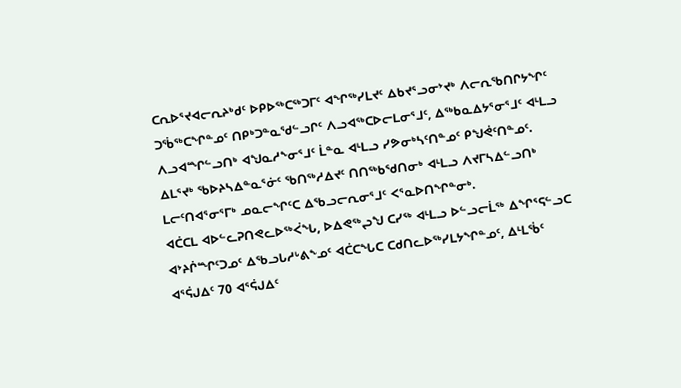ᑕᕆᐅᕐᔪᐊᓕᕆᔨᒃᑯᑦ ᐅᑭᐅᖅᑕᖅᑐᒥᑦ ᐊᖏᖅᓯᒪᔪᑦ ᐃᑲᔪᕐᓗᓂᔾᔪᒃ ᐱᓕᕆᖃᑎᒋᔭᖏᑦ ᑐᖄᖅᑕᖏᓐᓄᑦ ᑎᑭᒃᑐᓐᓇᖁᓪᓗᒋᑦ ᐱᓗᐊᖅᑕᐅᓕᒪᓂᕐᒧᑦ, ᐃᖅᑲᓇᐃᔭᕐᓂᕐᒧᑦ ᐊᒻᒪᓗ ᐱᓗᐊᙱᓪᓗᑎᒃ ᐊᖑᓇᓱᖕᓂᕐᒧᑦ ᒫᓐᓇ ᐊᒻᒪᓗ ᓯᕗᓂᒃᓴᑦᑎᓐᓄᑦ ᑭᖑᕚᑦᑎᓐᓄᑦ.
ᐃᒪᕐᔪᒃ ᖃᐅᔨᓴᐃᓐᓇᕐᓃᑦ ᖃᑎᖅᓱᐃᔪᑦ ᑎᑎᖅᑲᖁᑎᓂᒃ ᐊᒻᒪᓗ ᐱᔪᒥᓴᐃᓪᓗᑎᒃ ᒪᓕᑦᑎᐊᕐᓂᕐᒥᒃ ᓄᓇᓕᖏᑦᑕ ᐃᖃᓗᓕᕆᓂᕐᒧᑦ ᐸᕐᓇᐅᑎᖏᓐᓂᒃ.
ᐊᑖᑕᒪ ᐊᐅᓪᓚᕈᑎᕙᓚᐅᖅᐹᖓ, ᐅᐃᕙᖅᖢᖑ ᑕᓯᖅ ᐊᒻᒪᓗ ᐅᓪᓗᓕᒫᖅ ᐃᖏᕐᕋᓪᓗᑕ ᐊᔾᔨᒌᙱᑦᑐᓄᑦ ᐃᖃᓗᒐᓱᒡᕕᖕᓄᑦ ᐊᑖᑕᖓᑕ ᑕᑯᑎᓚᐅᖅᓯᒪᔭᖏᓐᓄᑦ, ᐃᒻᒪᖄᑦ ᐊᕐᕌᒍᐃᑦ 70 ᐊᕐᕌᒍᐃᑦ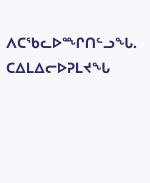ᐱᑕᖃᓚᐅᙱᑎᓪᓗᖓ. ᑕᐃᒪᐃᓕᐅᕈᒪᔪᖓ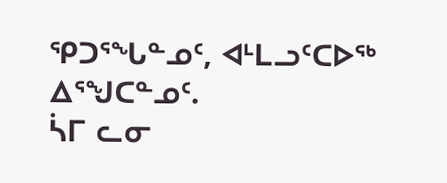ᕿᑐᕐᖓᓐᓄᑦ, ᐊᒻᒪᓗᑦᑕᐅᖅ ᐃᕐᖑᑕᓐᓄᑦ.
ᓵᒥ ᓚᓂ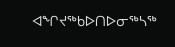ᐊᖏᔪᖅᑲᐅᑎᐅᓂᖅᓴᖅ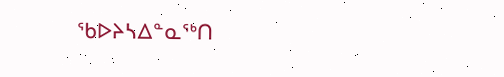ᖃᐅᔨᓴᐃᓐᓇᖅᑎ